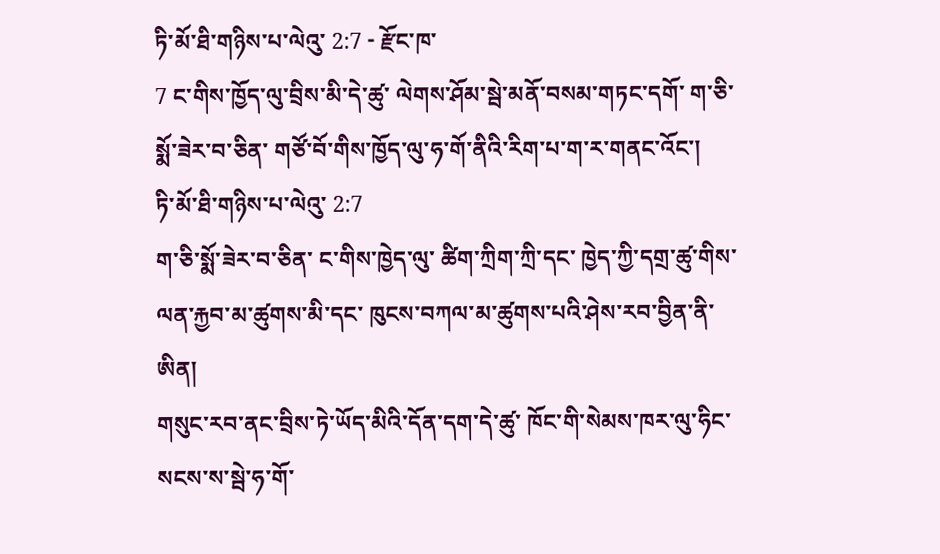ཏི་མོ་ཐི་གཉིས་པ་ལེའུ་ 2:7 - རྫོང་ཁ་
7 ང་གིས་ཁྱོད་ལུ་བྲིས་མི་དེ་ཚུ་ ལེགས་ཤོམ་སྦེ་མནོ་བསམ་གཏང་དགོ་ ག་ཅི་སྨོ་ཟེར་བ་ཅིན་ གཙོ་བོ་གིས་ཁྱོད་ལུ་ཧ་གོ་ནིའི་རིག་པ་ག་ར་གནང་འོང་།
ཏི་མོ་ཐི་གཉིས་པ་ལེའུ་ 2:7
ག་ཅི་སྨོ་ཟེར་བ་ཅིན་ ང་གིས་ཁྱེད་ལུ་ ཚིག་ཀྲིག་ཀྲི་དང་ ཁྱེད་ཀྱི་དགྲ་ཚུ་གིས་ལན་རྐྱབ་མ་ཚུགས་མི་དང་ ཁུངས་བཀལ་མ་ཚུགས་པའི་ཤེས་རབ་བྱིན་ནི་ཨིན།
གསུང་རབ་ནང་བྲིས་ཏེ་ཡོད་མིའི་དོན་དག་དེ་ཚུ་ ཁོང་གི་སེམས་ཁར་ལུ་ཧིང་སངས་ས་སྦེ་ཧ་གོ་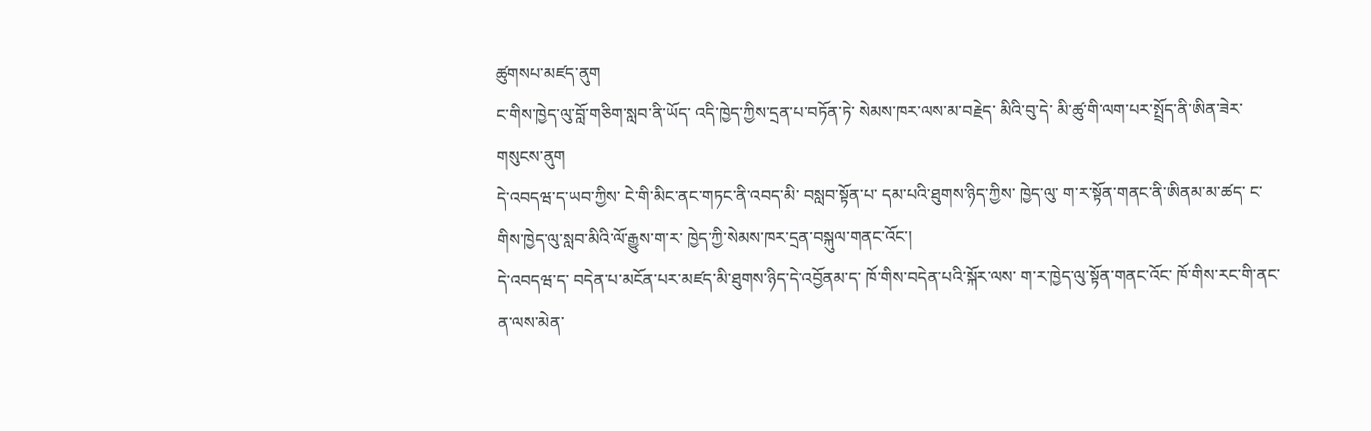ཚུགསཔ་མཛད་ནུག
ང་གིས་ཁྱེད་ལུ་བློ་གཅིག་སླབ་ནི་ཡོད་ འདི་ཁྱེད་ཀྱིས་དྲན་པ་བཏོན་ཏེ་ སེམས་ཁར་ལས་མ་བརྗེད་ མིའི་བུ་དེ་ མི་ཚུ་གི་ལག་པར་སྤྲོད་ནི་ཨིན་ཟེར་གསུངས་ནུག
དེ་འབདཝ་ད་ཡབ་ཀྱིས་ ངེ་གི་མིང་ནང་གཏང་ནི་འབད་མི་ བསླབ་སྟོན་པ་ དམ་པའི་ཐུགས་ཉིད་ཀྱིས་ ཁྱེད་ལུ་ ག་ར་སྟོན་གནང་ནི་ཨིནམ་མ་ཚད་ ང་གིས་ཁྱེད་ལུ་སླབ་མིའི་ལོ་རྒྱུས་ག་ར་ ཁྱེད་ཀྱི་སེམས་ཁར་དྲན་བསྐུལ་གནང་འོང་།
དེ་འབདཝ་ད་ བདེན་པ་མངོན་པར་མཛད་མི་ཐུགས་ཉིད་དེ་འབྱོནམ་ད་ ཁོ་གིས་བདེན་པའི་སྐོར་ལས་ ག་ར་ཁྱེད་ལུ་སྟོན་གནང་འོང་ ཁོ་གིས་རང་གི་ནང་ན་ལས་མེན་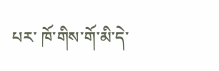པར་ ཁོ་གིས་གོ་མི་དེ་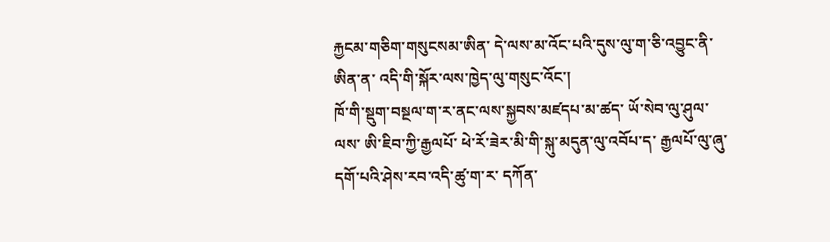རྐྱངམ་གཅིག་གསུངསམ་ཨིན་ དེ་ལས་མ་འོང་པའི་དུས་ལུ་ག་ཅི་འབྱུང་ནི་ཨིན་ན་ འདི་གི་སྐོར་ལས་ཁྱེད་ལུ་གསུང་འོང་།
ཁོ་གི་སྡུག་བསྔལ་ག་ར་ནང་ལས་སྐྱབས་མཛདཔ་མ་ཚད་ ཡོ་སེབ་ལུ་ཤུལ་ལས་ ཨི་ཇིབ་ཀྱི་རྒྱལཔོ་ ཕེ་རོ་ཟེར་མི་གི་སྐུ་མདུན་ལུ་འབོཔ་ད་ རྒྱལཔོ་ལུ་ཞུ་དགོ་པའི་ཤེས་རབ་འདི་ཚུ་ག་ར་ དཀོན་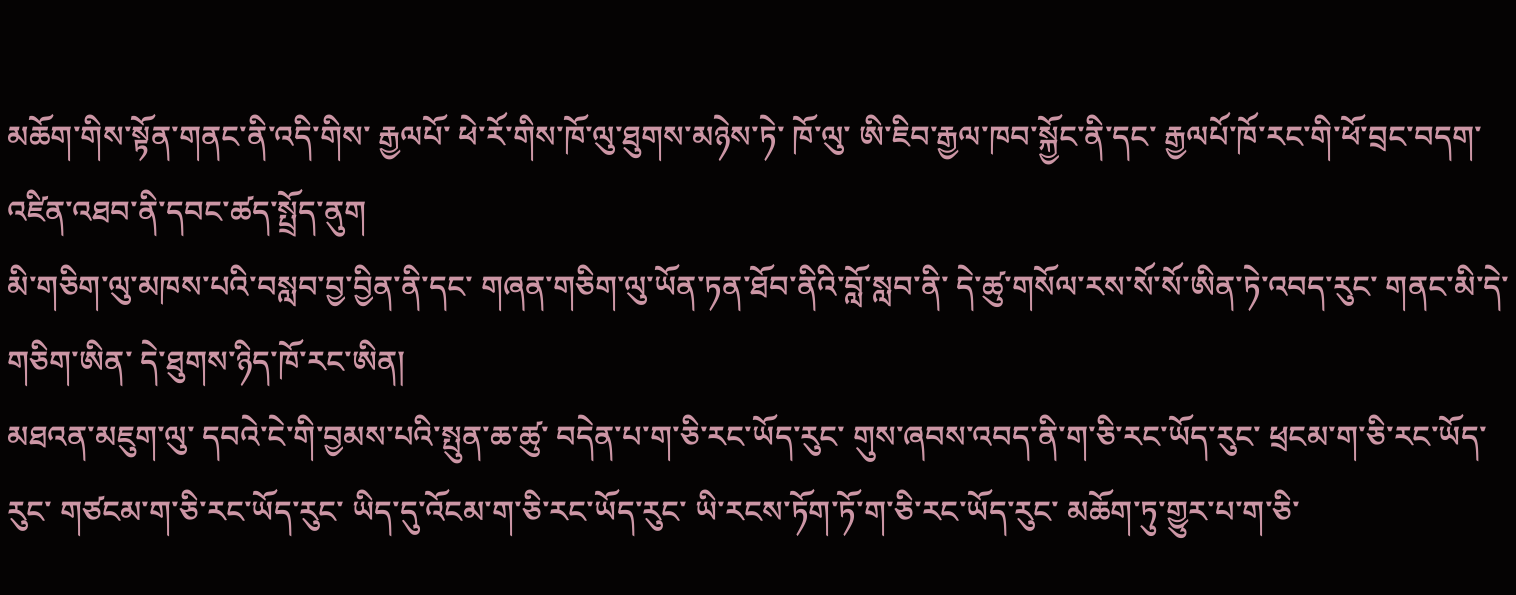མཆོག་གིས་སྟོན་གནང་ནི་འདི་གིས་ རྒྱལཔོ་ ཕེ་རོ་གིས་ཁོ་ལུ་ཐུགས་མཉེས་ཏེ་ ཁོ་ལུ་ ཨི་ཇིབ་རྒྱལ་ཁབ་སྐྱོང་ནི་དང་ རྒྱལཔོ་ཁོ་རང་གི་ཕོ་བྲང་བདག་འཛིན་འཐབ་ནི་དབང་ཚད་སྤྲོད་ནུག
མི་གཅིག་ལུ་མཁས་པའི་བསླབ་བྱ་བྱིན་ནི་དང་ གཞན་གཅིག་ལུ་ཡོན་ཏན་ཐོབ་ནིའི་བློ་སླབ་ནི་ དེ་ཚུ་གསོལ་རས་སོ་སོ་ཨིན་ཏེ་འབད་རུང་ གནང་མི་དེ་གཅིག་ཨིན་ དེ་ཐུགས་ཉིད་ཁོ་རང་ཨིན།
མཐའན་མཇུག་ལུ་ དབའེ་ངེ་གི་བྱམས་པའི་སྤུན་ཆ་ཚུ་ བདེན་པ་ག་ཅི་རང་ཡོད་རུང་ གུས་ཞབས་འབད་ནི་ག་ཅི་རང་ཡོད་རུང་ ཕྲངམ་ག་ཅི་རང་ཡོད་རུང་ གཙངམ་ག་ཅི་རང་ཡོད་རུང་ ཡིད་དུ་འོངམ་ག་ཅི་རང་ཡོད་རུང་ ཡི་རངས་ཏོག་ཏོ་ག་ཅི་རང་ཡོད་རུང་ མཆོག་ཏུ་གྱུར་པ་ག་ཅི་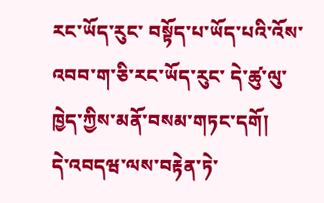རང་ཡོད་རུང་ བསྟོད་པ་ཡོད་པའི་འོས་འབབ་ག་ཅི་རང་ཡོད་རུང་ དེ་ཚུ་ལུ་ཁྱེད་ཀྱིས་མནོ་བསམ་གཏང་དགོ།
དེ་འབདཝ་ལས་བརྟེན་ཏེ་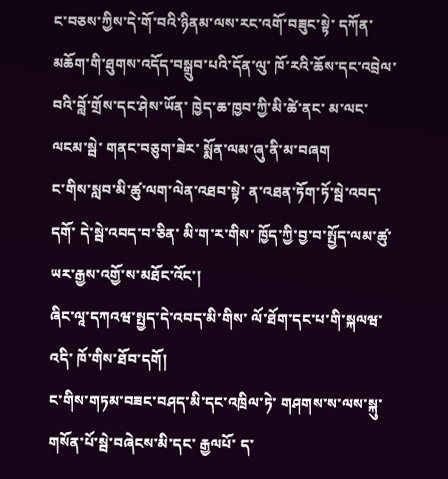ང་བཅས་ཀྱིས་དེ་གོ་བའི་ཉིནམ་ལས་རང་འགོ་བཟུང་སྟེ་ དཀོན་མཆོག་གི་ཐུགས་འདོད་བསྒྲུབ་པའི་དོན་ལུ་ ཁོ་རའི་ཆོས་དང་འབྲེལ་བའི་བློ་གྲོས་དང་ཤེས་ཡོན་ ཁྱེད་ཆ་ཁྱབ་ཀྱི་མི་ཚེ་ནང་ མ་ལང་ལངམ་སྦེ་ གནང་བཅུག་ཟེར་ སྨོན་ལམ་ཞུ་ནི་མ་བཞག
ང་གིས་སླབ་མི་ཚུ་ལག་ལེན་འཐབ་སྟེ་ ན་འཐན་ཏོག་ཏོ་སྦེ་འབད་དགོ་ དེ་སྦེ་འབད་བ་ཅིན་ མི་ག་ར་གིས་ ཁྱོད་ཀྱི་བྱ་བ་སྤྱོད་ལམ་ཚུ་ཡར་རྒྱས་འགྱོ་ས་མཐོང་འོང་།
ཞིང་ལཱ་དཀའཝ་སྤྱད་དེ་འབད་མི་གིས་ ལོ་ཐོག་དང་པ་གི་སྐལཝ་འདི་ ཁོ་གིས་ཐོབ་དགོ།
ང་གིས་གཏམ་བཟང་བཤད་མི་དང་འཁྲིལ་ཏེ་ གཤགས་ས་ལས་སྐུ་གསོན་པོ་སྦེ་བཞེངས་མི་དང་ རྒྱལཔོ་ ད་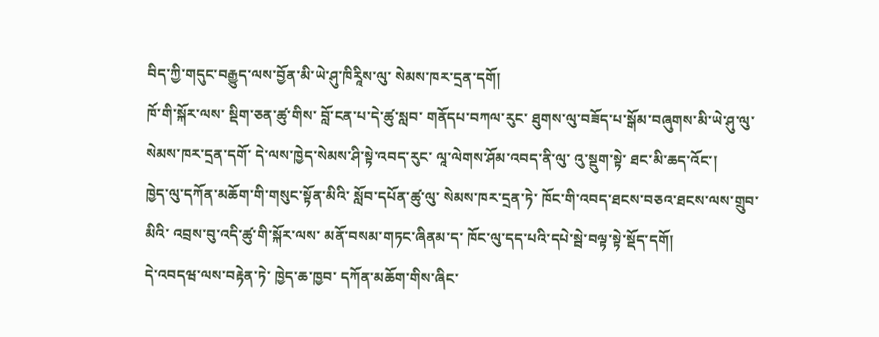བིད་ཀྱི་གདུང་བརྒྱུད་ལས་བྱོན་མི་ཡེ་ཤུ་ཁིརཱིས་ལུ་ སེམས་ཁར་དྲན་དགོ།
ཁོ་གི་སྐོར་ལས་ སྡིག་ཅན་ཚུ་གིས་ བློ་ངན་པ་དེ་ཚུ་སླབ་ གནོདཔ་བཀལ་རུང་ ཐུགས་ལུ་བཟོད་པ་སྒོམ་བཞུགས་མི་ཡེ་ཤུ་ལུ་ སེམས་ཁར་དྲན་དགོ་ དེ་ལས་ཁྱེད་སེམས་ཤི་སྟེ་འབད་རུང་ ལཱ་ལེགས་ཤོམ་འབད་ནི་ལུ་ འུ་སྡུག་སྟེ་ ཐང་མི་ཆད་འོང་།
ཁྱེད་ལུ་དཀོན་མཆོག་གི་གསུང་སྟོན་མིའི་ སློབ་དཔོན་ཚུ་ལུ་ སེམས་ཁར་དྲན་ཏེ་ ཁོང་གི་འབད་ཐངས་བཅའ་ཐངས་ལས་གྲུབ་མིའི་ འབྲས་བུ་འདི་ཚུ་གི་སྐོར་ལས་ མནོ་བསམ་གཏང་ཞིནམ་ད་ ཁོང་ལུ་དད་པའི་དཔེ་སྦེ་བལྟ་སྟེ་སྡོད་དགོ།
དེ་འབདཝ་ལས་བརྟེན་ཏེ་ ཁྱེད་ཆ་ཁྱབ་ དཀོན་མཆོག་གིས་ཞིང་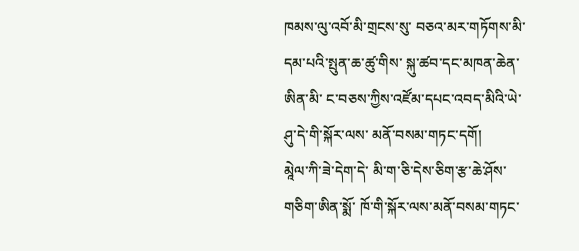ཁམས་ལུ་འབོ་མི་གྲངས་སུ་ བཅའ་མར་གཏོགས་མི་དམ་པའི་སྤུན་ཆ་ཚུ་གིས་ སྐུ་ཚབ་དང་མཁན་ཆེན་ཨིན་མི་ ང་བཅས་ཀྱིས་འཛོམ་དཔང་འབད་མིའི་ཡེ་ཤུ་དེ་གི་སྐོར་ལས་ མནོ་བསམ་གཏང་དགོ།
མཱེལ་ཀི་ཟེ་དེག་དེ་ མི་ག་ཅི་དེས་ཅིག་རྩ་ཆེ་ཤོས་གཅིག་ཨིན་སྨོ་ ཁོ་གི་སྐོར་ལས་མནོ་བསམ་གཏང་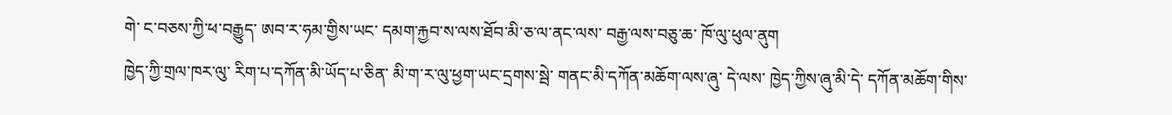གེ་ ང་བཅས་ཀྱི་ཕ་བརྒྱུད་ ཨབ་ར་ཧམ་གྱིས་ཡང་ དམག་རྐྱབ་ས་ལས་ཐོབ་མི་ཅ་ལ་ནང་ལས་ བརྒྱ་ལས་བཅུ་ཆ་ ཁོ་ལུ་ཕུལ་ནུག
ཁྱེད་ཀྱི་གྲལ་ཁར་ལུ་ རིག་པ་དཀོན་མི་ཡོད་པ་ཅིན་ མི་ག་ར་ལུ་ཕྱག་ཡང་དྲགས་སྦེ་ གནང་མི་དཀོན་མཆོག་ལས་ཞུ་ དེ་ལས་ ཁྱེད་ཀྱིས་ཞུ་མི་དེ་ དཀོན་མཆོག་གིས་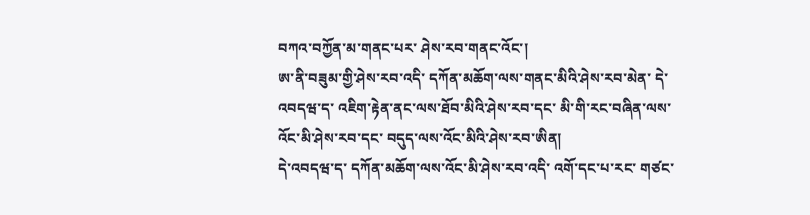བཀའ་བཀྱོན་མ་གནང་པར་ ཤེས་རབ་གནང་འོང་།
ཨ་ནི་བཟུམ་གྱི་ཤེས་རབ་འདི་ དཀོན་མཆོག་ལས་གནང་མིའི་ཤེས་རབ་མེན་ དེ་འབདཝ་ད་ འཇིག་རྟེན་ནང་ལས་ཐོབ་མིའི་ཤེས་རབ་དང་ མི་གི་རང་བཞིན་ལས་འོང་མི་ཤེས་རབ་དང་ བདུད་ལས་འོང་མིའི་ཤེས་རབ་ཨིན།
དེ་འབདཝ་ད་ དཀོན་མཆོག་ལས་འོང་མི་ཤེས་རབ་འདི་ འགོ་དང་པ་རང་ གཙང་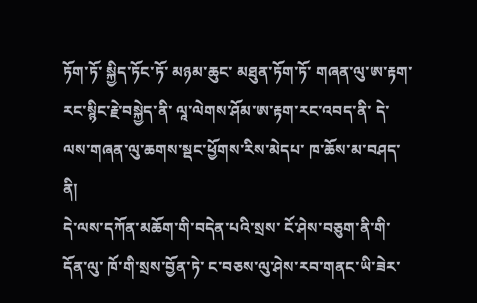ཏོག་ཏོ་ སྐྱིད་ཏོང་ཏོ་ མཉམ་ཆུང་ མཐུན་ཏོག་ཏོ་ གཞན་ལུ་ཨ་རྟག་རང་སྙིང་རྗེ་བསྐྱེད་ནི་ ལཱ་ལེགས་ཤོམ་ཨ་རྟག་རང་འབད་ནི་ དེ་ལས་གཞན་ལུ་ཆགས་སྡང་ཕྱོགས་རིས་མེདཔ་ ཁ་ཆོས་མ་བཤད་ནི།
དེ་ལས་དཀོན་མཆོག་གི་བདེན་པའི་སྲས་ ངོ་ཤེས་བཅུག་ནི་གི་དོན་ལུ་ ཁོ་གི་སྲས་བྱོན་ཏེ་ ང་བཅས་ལུ་ཤེས་རབ་གནང་ཡི་ཟེར་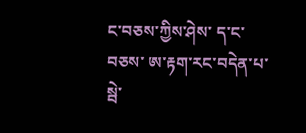ང་བཅས་ཀྱིས་ཤེས་ ད་ང་བཅས་ ཨ་རྟག་རང་བདེན་པ་སྦེ་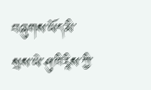བཞུགས་ཡོད་མི་ སྲས་ཡེ་ཤུ་ཁིརཱིས་ཀྱི་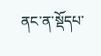ནང་ན་སྡོདཔ་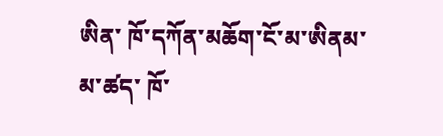ཨིན་ ཁོ་དཀོན་མཆོག་ངོ་མ་ཨིནམ་མ་ཚད་ ཁོ་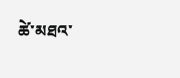ཚེ་མཐའ་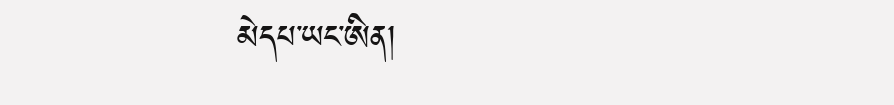མེདཔ་ཡང་ཨིན།